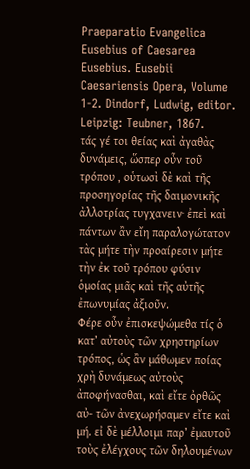Praeparatio Evangelica
Eusebius of Caesarea
Eusebius. Eusebii Caesariensis Opera, Volume 1-2. Dindorf, Ludwig, editor. Leipzig: Teubner, 1867.
τάς γέ τοι θείας καὶ ἀγαθὰς δυνάμεις, ὥσπερ οὖν τοῦ τρόπου , οὑτωσὶ δὲ καὶ τῆς προσηγορίας τῆς δαιμονικῆς ἀλλοτρίας τυγχανειν· ἐπεὶ καὶ πάντων ἂν εἴη παραλογώτατον τὰς μήτε τὴν προαίρεσιν μήτε τὴν ἐκ τοῦ τρόπου φύσιν ὁμοίας μιᾶς καὶ τῆς αὐτῆς ἐπωνυμίας ἀξιοῦν.
Φέρε οὖν ἐπισκεψώμεθα τίς ὁ κατ’ αὐτοὺς τῶν χρηστηρίων τρόπος, ὡς ἂν μάθωμεν ποίας χρὴ δυνάμεως αὐτοὺς ἀποφήνασθαι, καὶ εἴτε ὀρθῶς αὐ- τῶν ἀνεχωρήσαμεν εἴτε καὶ μή. εἰ δὲ μέλλοιμι παρ’ ἐμαυτοῦ τοὺς ἐλέγχους τῶν δηλουμένων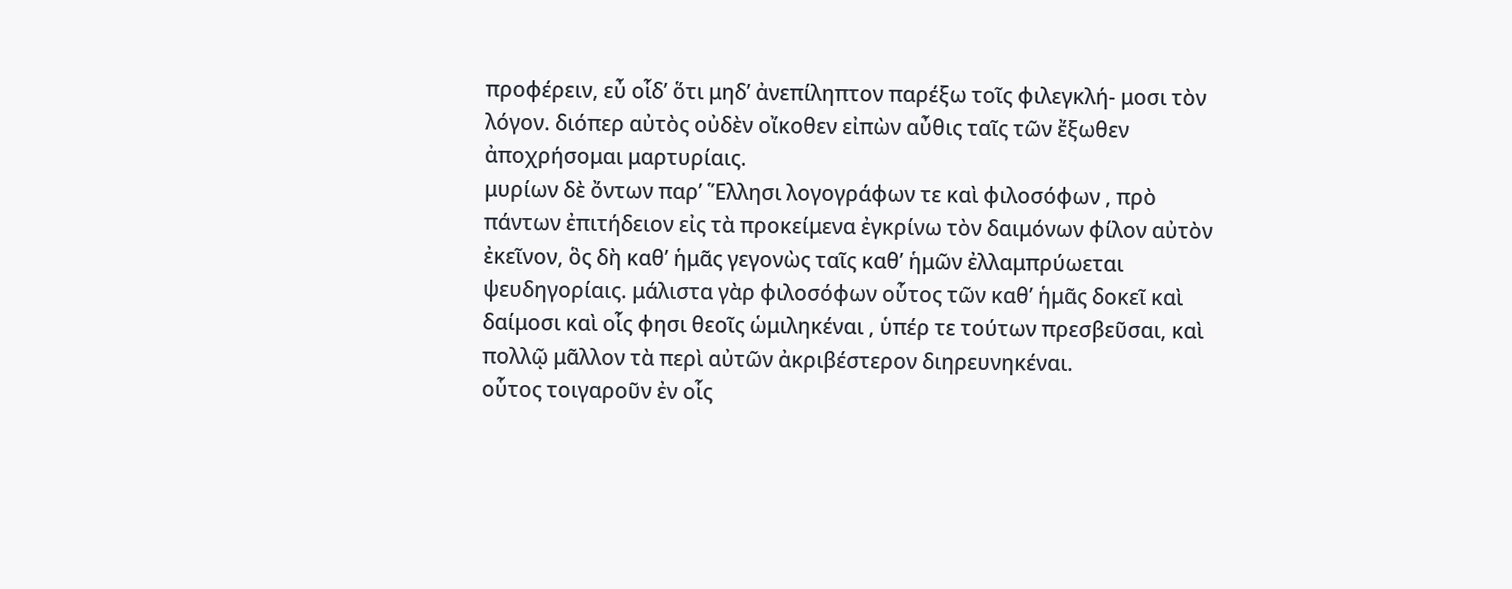προφέρειν, εὖ οἷδ’ ὅτι μηδ’ ἀνεπίληπτον παρέξω τοῖς φιλεγκλή- μοσι τὸν λόγον. διόπερ αὐτὸς οὐδὲν οἴκοθεν εἰπὼν αὖθις ταῖς τῶν ἔξωθεν ἀποχρήσομαι μαρτυρίαις.
μυρίων δὲ ὄντων παρ’ Ἕλλησι λογογράφων τε καὶ φιλοσόφων , πρὸ πάντων ἐπιτήδειον εἰς τὰ προκείμενα ἐγκρίνω τὸν δαιμόνων φίλον αὐτὸν ἐκεῖνον, ὃς δὴ καθ’ ἡμᾶς γεγονὼς ταῖς καθ’ ἡμῶν ἐλλαμπρύωεται ψευδηγορίαις. μάλιστα γὰρ φιλοσόφων οὗτος τῶν καθ’ ἡμᾶς δοκεῖ καὶ δαίμοσι καὶ οἷς φησι θεοῖς ὡμιληκέναι , ὑπέρ τε τούτων πρεσβεῦσαι, καὶ πολλῷ μᾶλλον τὰ περὶ αὐτῶν ἀκριβέστερον διηρευνηκέναι.
οὗτος τοιγαροῦν ἐν οἷς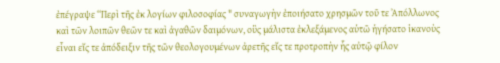ἐπέγραψε “Περὶ τῆς ἐκ λογίων φιλοσοφίας " συναγωγὴν ἐποιήσατο χρησμῶν τοῦ τε Ἀπόλλωνος καὶ τῶν λοιπῶν θεῶν τε καὶ ἀγαθῶν δαιμόνων, οὓς μάλιστα ἐκλεξάμενος αὑτῶ ἡγήσατο ἱκανοὺς εἷναι εἴς τε ἀπόδειξιν τῆς τῶν θεολογουμένων ἀρετῆς εἴς τε προτροπὴν ἧς αὐτῷ φίλον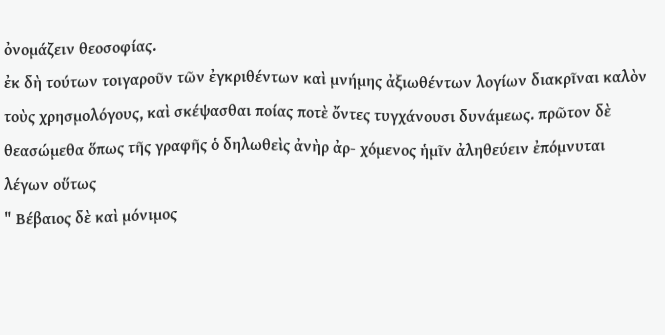ὀνομάζειν θεοσοφίας.
ἐκ δὴ τούτων τοιγαροῦν τῶν ἐγκριθέντων καὶ μνήμης ἀξιωθέντων λογίων διακρῖναι καλὸν τοὺς χρησμολόγους, καὶ σκέψασθαι ποίας ποτὲ ὄντες τυγχάνουσι δυνάμεως. πρῶτον δὲ θεασώμεθα ὅπως τῆς γραφῆς ὁ δηλωθεὶς ἀνὴρ ἀρ- χόμενος ἡμῖν ἀληθεύειν ἐπόμνυται λέγων οὕτως
" Βέβαιος δὲ καὶ μόνιμος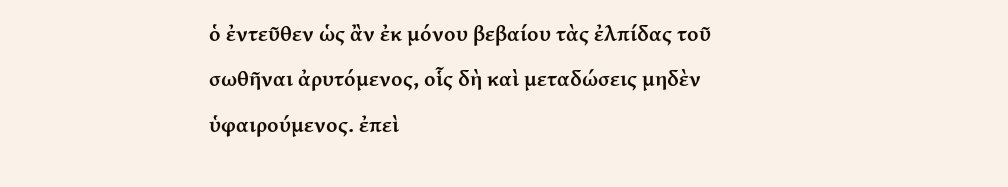ὁ ἐντεῦθεν ὡς ἂν ἐκ μόνου βεβαίου τὰς ἐλπίδας τοῦ σωθῆναι ἀρυτόμενος, οἷς δὴ καὶ μεταδώσεις μηδὲν ὑφαιρούμενος. ἐπεὶ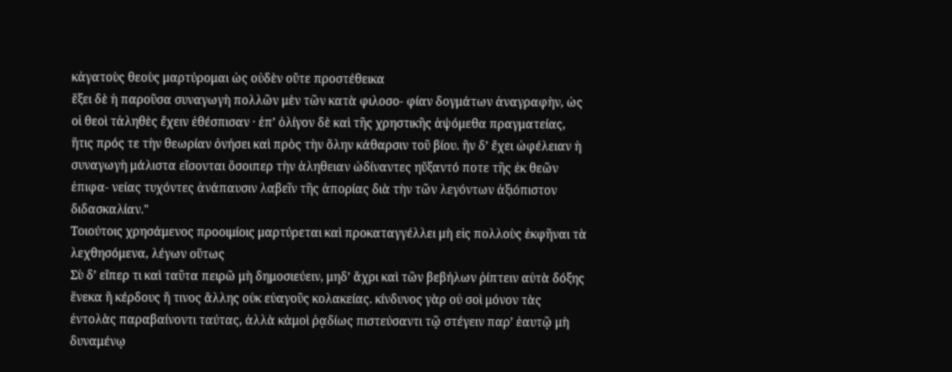κἀγατοὺς θεοὺς μαρτύρομαι ὡς οὐδὲν οὔτε προστέθεικα
ἕξει δὲ ἡ παροῦσα συναγωγὴ πολλῶν μὲν τῶν κατὰ φιλοσο- φίαν δογμάτων ἀναγραφὴν, ὡς οἱ θεοὶ τἀληθὲς ἔχειν ἐθέσπισαν · ἐπ’ ὀλίγον δὲ καὶ τῆς χρηστικῆς ἁψόμεθα πραγματείας, ἥτις πρός τε τὴν θεωρίαν ὀνήσει καὶ πρὸς τὴν ὅλην κάθαρσιν τοῦ βίου. ἢν δ’ ἔχει ὠφέλειαν ἡ συναγωγὴ μάλιστα εἴσονται ὅσοιπερ τὴν ἀληθειαν ὠδίναντες ηὔξαντό ποτε τῆς ἐκ θεῶν ἐπιφα- νείας τυχόντες ἀνάπαυσιν λαβεῖν τῆς ἀπορίας διὰ τὴν τῶν λεγόντων ἀξιόπιστον διδασκαλίαν."
Τοιούτοις χρησάμενος προοιμίοις μαρτύρεται καὶ προκαταγγέλλει μὴ εἰς πολλοὺς ἐκφῆναι τὰ λεχθησόμενα, λέγων οὕτως
Σὺ δ’ εἴπερ τι καὶ ταῦτα πειρῶ μὴ δημοσιεύειν, μηδ’ ἄχρι καὶ τῶν βεβήλων ῥίπτειν αὐτὰ δόξης ἕνεκα ἢ κέρδους ἤ τινος ἄλλης οὐκ εὐαγοῦς κολακείας. κίνδυνος γὰρ οὐ σοὶ μόνον τὰς ἐντολὰς παραβαίνοντι ταύτας, ἀλλὰ κἀμοὶ ῥᾳδίως πιστεύσαντι τῷ στέγειν παρ’ ἑαυτῷ μὴ δυναμένῳ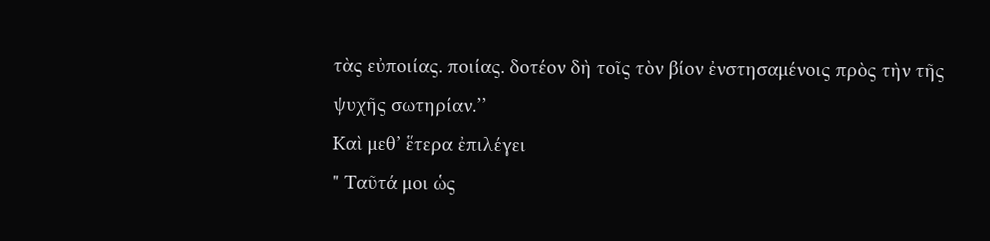τὰς εὐποιίας. ποιίας. δοτέον δὴ τοῖς τὸν βίον ἐνστησαμένοις πρὸς τὴν τῆς ψυχῆς σωτηρίαν.’’
Καὶ μεθ’ ἕτερα ἐπιλέγει
" Ταῦτά μοι ὡς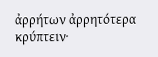ἀρρήτων ἀρρητότερα κρύπτειν·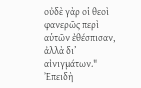οὐδὲ γὰρ οἱ θεοὶ φανερῶς περὶ αὑτῶν ἐθέσπισαν, ἀλλὰ δι’ αἰνιγμάτων."
Ἐπειδὴ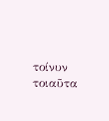τοίνυν τοιαῦτα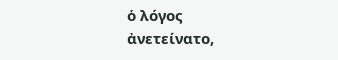ὁ λόγος ἀνετείνατο,